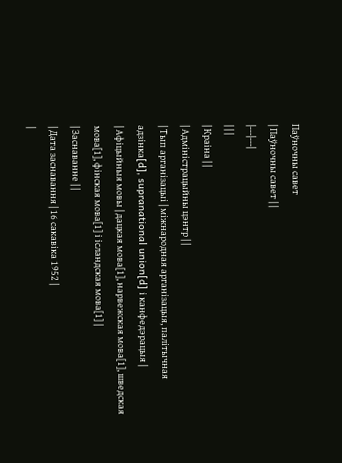Паўночны савет
| Паўночны савет | |
|---|---|
| | |
| Краіна | |
| Адміністрацыйны цэнтр | |
| Тып арганізацыі | міжнародная арганізацыя, палітычная адзінка[d], supranational union[d] і канфедэрацыя |
| Афіцыйныя мовы | дацкая мова[1], нарвежская мова[1], шведская мова[1], фінская мова[1] і ісландская мова[1] |
| Заснаванне | |
| Дата заснавання | 16 сакавіка 1952 |
|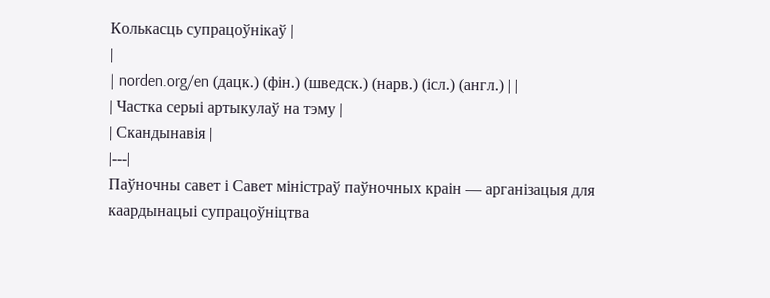Колькасць супрацоўнікаў |
|
| norden.org/en (дацк.) (фін.) (шведск.) (нарв.) (ісл.) (англ.) | |
| Частка серыі артыкулаў на тэму |
| Скандынавія |
|---|
Паўночны савет і Савет міністраў паўночных краін — арганізацыя для каардынацыі супрацоўніцтва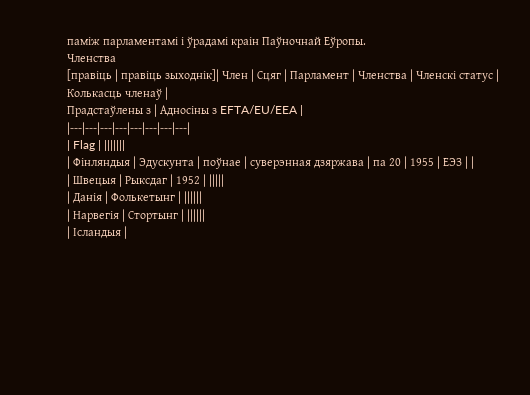паміж парламентамі і ўрадамі краін Паўночнай Еўропы.
Членства
[правіць | правіць зыходнік]| Член | Сцяг | Парламент | Членства | Членскі статус |
Колькасць членаў |
Прадстаўлены з | Адносіны з EFTA/EU/EEA |
|---|---|---|---|---|---|---|---|
| Flag | |||||||
| Фінляндыя | Эдускунта | поўнае | суверэнная дзяржава | па 20 | 1955 | ЕЭЗ | |
| Швецыя | Рыксдаг | 1952 | |||||
| Данія | Фолькетынг | ||||||
| Нарвегія | Стортынг | ||||||
| Ісландыя |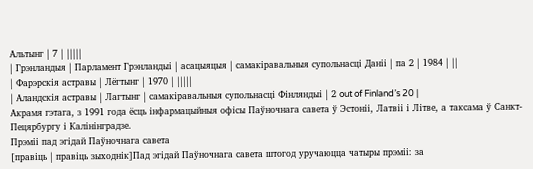Альтынг | 7 | |||||
| Грэнландыя | Парламент Грэнландыі | асацыяцыя | самакіравальныя супольнасці Даніі | па 2 | 1984 | ||
| Фарэрскія астравы | Лёгтынг | 1970 | |||||
| Аландскія астравы | Лагтынг | самакіравальныя супольнасці Фінляндыі | 2 out of Finland’s 20 |
Акрамя гэтага, з 1991 года ёсць інфармацыйныя офісы Паўночнага савета ў Эстоніі, Латвіі і Літве, а таксама ў Санкт-Пецярбургу і Калінінградзе.
Прэміі пад эгідай Паўночнага савета
[правіць | правіць зыходнік]Пад эгідай Паўночнага савета штогод уручаюцца чатыры прэміі: за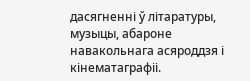дасягненні ў літаратуры, музыцы, абароне навакольнага асяроддзя і кінематаграфіі.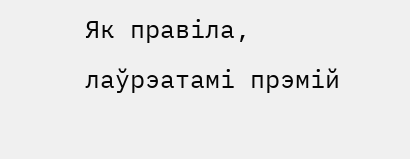Як правіла, лаўрэатамі прэмій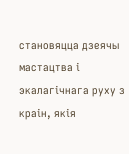становяцца дзеячы мастацтва і экалагічнага руху з краін, якія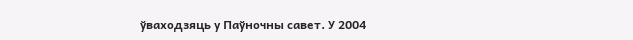ўваходзяць у Паўночны савет. У 2004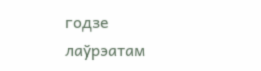годзе лаўрэатам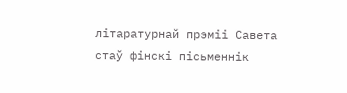літаратурнай прэміі Савета стаў фінскі пісьменнік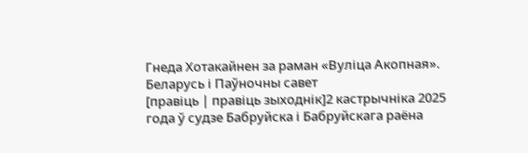Гнеда Хотакайнен за раман «Вуліца Акопная».
Беларусь і Паўночны савет
[правіць | правіць зыходнік]2 кастрычніка 2025 года ў судзе Бабруйска і Бабруйскага раёна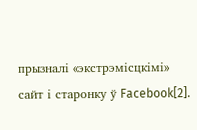прызналі «экстрэмісцкімі» сайт і старонку ў Facebook[2].